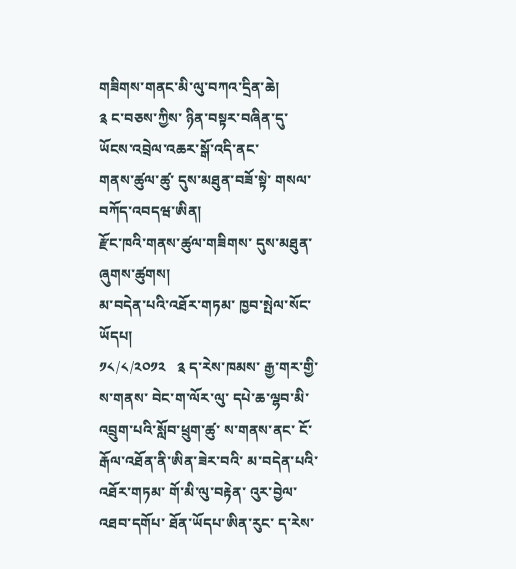གཟིགས་གནང་མི་ལུ་བཀའ་དྲིན་ཆེ།
༉ ང་བཅས་ཀྱིས་ ཉིན་བསྟར་བཞིན་དུ་
ཡོངས་འབྲེལ་འཆར་སྒོ་འདི་ནང་
གནས་ཚུལ་ཚུ་ དུས་མཐུན་བཟོ་སྟེ་ གསལ་བཀོད་འབདཝ་ཨིན།
རྫོང་ཁའི་གནས་ཚུལ་གཟིགས་ དུས་མཐུན་ཞུགས་ཚུགས།
མ་བདེན་པའི་འཐོར་གཏམ་ ཁྱབ་སྤེལ་སོང་ཡོདཔ།
༡༨/༨/༢༠༡༢   ༉ ད་རེས་ཁམས་ རྒྱ་གར་གྱི་ས་གནས་ བེང་ག་ལོར་ལུ་ དཔེ་ཆ་ལྷབ་མི་ འབྲུག་པའི་སློབ་ཕྲུག་ཚུ་ ས་གནས་ནང་ ངོ་རྒོལ་འཐོན་ནི་ཨིན་ཟེར་བའི་ མ་བདེན་པའི་འཐོར་གཏམ་ གོ་མི་ལུ་བརྟེན་ འུར་བྱེལ་འཐབ་དགོཔ་ ཐོན་ཡོདཔ་ཨིན་རུང་ ད་རེས་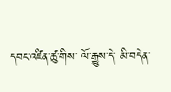དབང་འཛིན་ཚུ་གིས་ ལོ་རྒྱུས་དེ་ མི་བདེན་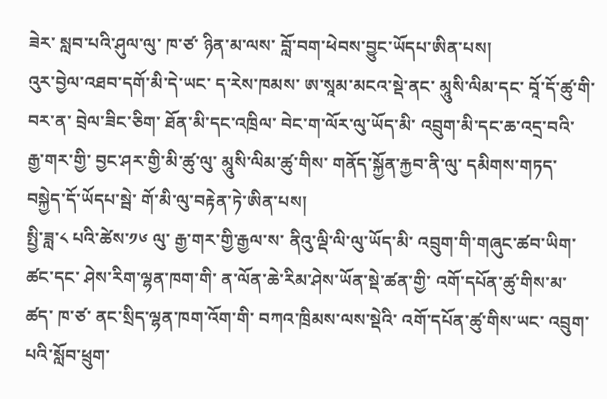ཟེར་ སླབ་པའི་ཤུལ་ལུ་ ཁ་ཙ་ ཉིན་མ་ལས་ བློ་བག་ཕེབས་བྱུང་ཡོདཔ་ཨིན་པས།
འུར་བྱེལ་འཐབ་དགོ་མི་དེ་ཡང་ ད་རེས་ཁམས་ ཨ་སཱམ་མངའ་སྡེ་ནང་ མཱུསི་ལིམ་དང་ བཱོ་དོ་ཚུ་གི་བར་ན་ བྲེལ་ཟིང་ཅིག་ ཐོན་མི་དང་འཁྲིལ་ བེང་ག་ལོར་ལུ་ཡོད་མི་ འབྲུག་མི་དང་ཆ་འདྲ་བའི་ རྒྱ་གར་གྱི་ བྱང་ཤར་གྱི་མི་ཚུ་ལུ་ མཱུསི་ལིམ་ཚུ་གིས་ གནོད་སྐྱོན་རྐྱབ་ནི་ལུ་ དམིགས་གཏད་བསྐྱེད་དོ་ཡོདཔ་སྦེ་ གོ་མི་ལུ་བརྟེན་ཏེ་ཨིན་པས།
སྤྱི་ཟླ་༨ པའི་ཚེས་༡༦ ལུ་ རྒྱ་གར་གྱི་རྒྱལ་ས་ ནིའུ་ལྡི་ལི་ལུ་ཡོད་མི་ འབྲུག་གི་གཞུང་ཚབ་ཡིག་ཚང་དང་ ཤེས་རིག་ལྷན་ཁག་གི་ ན་ལོན་ཆེ་རིམ་ཤེས་ཡོན་སྡེ་ཚན་གྱི་ འགོ་དཔོན་ཚུ་གིས་མ་ཚད་ ཁ་ཙ་ ནང་སྲིད་ལྷན་ཁག་འོག་གི་ བཀའ་ཁྲིམས་ལས་སྡེའི་ འགོ་དཔོན་ཚུ་གིས་ཡང་ འབྲུག་པའི་སློབ་ཕྲུག་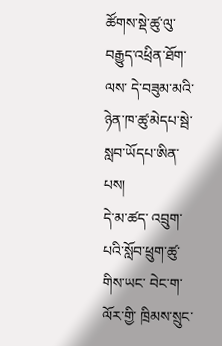ཚོགས་སྡེ་ཚུ་ལུ་ བརྒྱུད་འཕྲིན་ཐོག་ལས་ དེ་བཟུམ་མའི་ ཉེན་ཁ་ཚུ་མེདཔ་སྦེ་ སླབ་ཡོདཔ་ཨིན་པས།
དེ་མ་ཚད་ འབྲུག་པའི་སློབ་ཕྲུག་ཚུ་གིས་ཡང་ བེང་ག་ལོར་གྱི་ ཁྲིམས་སྲུང་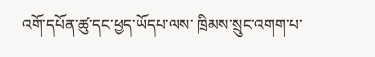འགོ་དཔོན་ཚུ་དང་ཕྱད་ཡོདཔ་ལས་ ཁྲིམས་སྲུང་འགག་པ་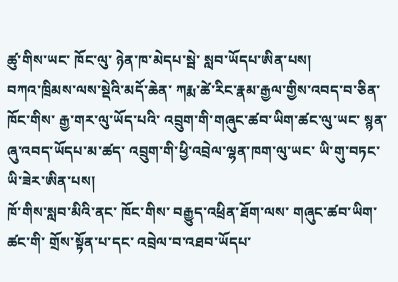ཚུ་གིས་ཡང་ ཁོང་ལུ་ ཉེན་ཁ་མེདཔ་སྦེ་ སླབ་ཡོདཔ་ཨིན་པས།
བཀའ་ཁྲིམས་ལས་སྡེའི་མདོ་ཆེན་ ཀརྨ་ཚེ་རིང་རྣམ་རྒྱལ་གྱིས་འབད་བ་ཅིན་ ཁོང་གིས་ རྒྱ་གར་ལུ་ཡོད་པའི་ འབྲུག་གི་གཞུང་ཚབ་ཡིག་ཚང་ལུ་ཡང་ སྙན་ཞུ་འབད་ཡོདཔ་མ་ཚད་ འབྲུག་གི་ཕྱི་འབྲེལ་ལྷན་ཁག་ལུ་ཡང་ ཡི་གུ་བཏང་ཡི་ཟེར་ཨིན་པས།
ཁོ་གིས་སླབ་མིའི་ནང་ ཁོང་གིས་ བརྒྱུད་འཕྲིན་ཐོག་ལས་ གཞུང་ཚབ་ཡིག་ཚང་གི་ གྲོས་སྟོན་པ་དང་ འབྲེལ་བ་འཐབ་ཡོདཔ་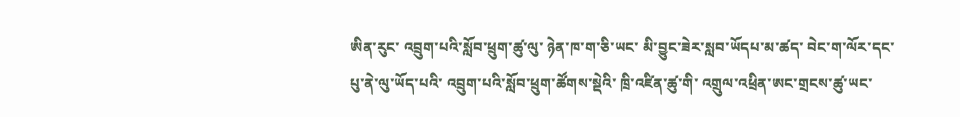ཨིན་རུང་ འབྲུག་པའི་སློབ་ཕྲུག་ཚུ་ལུ་ ཉེན་ཁ་ག་ཅི་ཡང་ མི་བྱུང་ཟེར་སླབ་ཡོདཔ་མ་ཚད་ བེང་ག་ལོར་དང་ པུ་ནེ་ལུ་ཡོད་པའི་ འབྲུག་པའི་སློབ་ཕྲུག་ཚོགས་སྡེའི་ ཁྲི་འཛིན་ཚུ་གི་ འགྲུལ་འཕྲིན་ཨང་གྲངས་ཚུ་ཡང་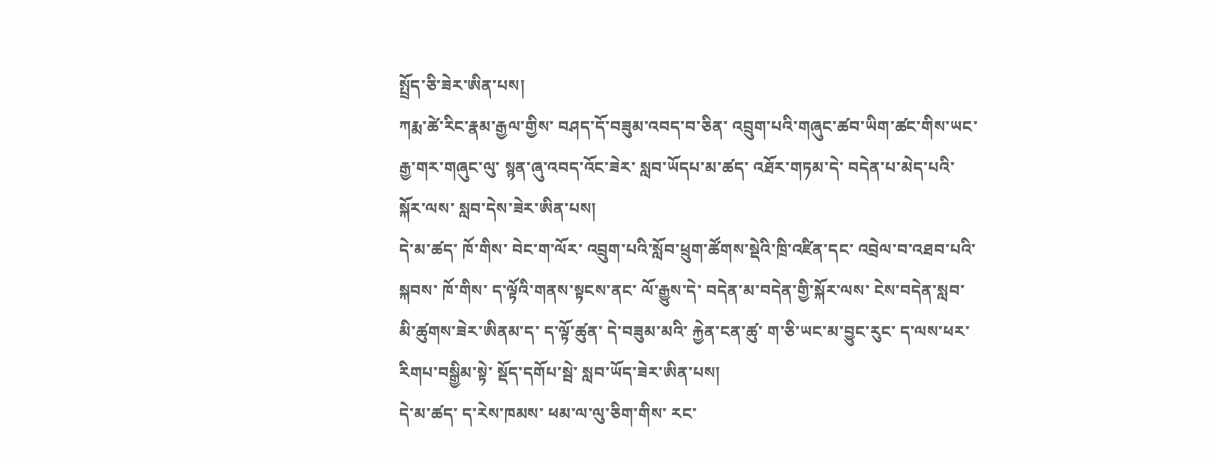སྤྲོད་ཅི་ཟེར་ཨིན་པས།
ཀརྨ་ཚེ་རིང་རྣམ་རྒྱལ་གྱིས་ བཤད་དོ་བཟུམ་འབད་བ་ཅིན་ འབྲུག་པའི་གཞུང་ཚབ་ཡིག་ཚང་གིས་ཡང་ རྒྱ་གར་གཞུང་ལུ་ སྙན་ཞུ་འབད་འོང་ཟེར་ སླབ་ཡོདཔ་མ་ཚད་ འཐོར་གཏམ་དེ་ བདེན་པ་མེད་པའི་སྐོར་ལས་ སླབ་དེས་ཟེར་ཨིན་པས།
དེ་མ་ཚད་ ཁོ་གིས་ བེང་ག་ལོར་ འབྲུག་པའི་སློབ་ཕྲུག་ཚོགས་སྡེའི་ཁྲི་འཛིན་དང་ འབྲེལ་བ་འཐབ་པའི་སྐབས་ ཁོ་གིས་ ད་ལྟོའི་གནས་སྟངས་ནང་ ལོ་རྒྱུས་དེ་ བདེན་མ་བདེན་གྱི་སྐོར་ལས་ ངེས་བདེན་སླབ་མི་ཚུགས་ཟེར་ཨིནམ་ད་ ད་ལྟོ་ཚུན་ དེ་བཟུམ་མའི་ རྐྱེན་ངན་ཚུ་ ག་ཅི་ཡང་མ་བྱུང་རུང་ ད་ལས་ཕར་ རིགཔ་བསྒྱིམ་སྟེ་ སྡོད་དགོཔ་སྦེ་ སླབ་ཡོད་ཟེར་ཨིན་པས།
དེ་མ་ཚད་ ད་རེས་ཁམས་ ཕམ་ལ་ལུ་ཅིག་གིས་ རང་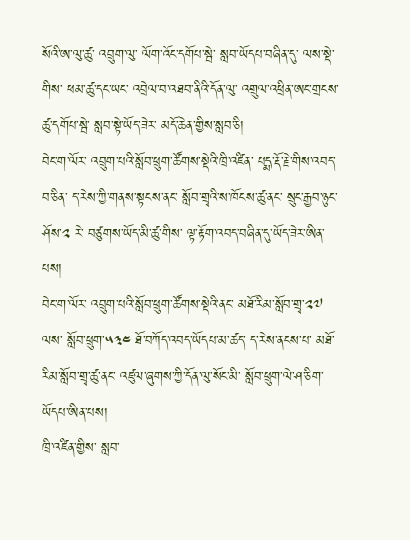སོའི་ཨ་ལུ་ཚུ་ འབྲུག་ལུ་ ལོག་འོང་དགོཔ་སྦེ་ སླབ་ཡོདཔ་བཞིན་དུ་ ལས་སྡེ་གིས་ ཕམ་ཚུ་དང་ཡང་ འབྲེལ་བ་འཐབ་ནིའི་དོན་ལུ་ འགྲུལ་འཕྲིན་ཨང་གྲངས་ཚུ་དགོཔ་སྦེ་ སླབ་སྟེ་ཡོད་ཟེར་ མདོ་ཆེན་གྱིས་སླབ་ཅི།
བེང་ག་ལོར་ འབྲུག་པའི་སློབ་ཕྲུག་ཚོགས་སྡེའི་ཁྲི་འཛིན་ པདྨ་རྡོ་རྗེ་གིས་འབད་བ་ཅིན་ ད་རེས་ཀྱི་གནས་སྟངས་ནང་ སློབ་གྲྭའི་ས་ཁོངས་ཚུ་ནང་ སྲུང་རྒྱབ་ཉུང་ཤོས་༢ རེ་ བཙུགས་ཡོད་མི་ཚུ་གིས་ ལྟ་རྟོག་འབད་བཞིན་དུ་ཡོད་ཟེར་ཨིན་པས།
བེང་ག་ལོར་ འབྲུག་པའི་སློབ་ཕྲུག་ཚོགས་སྡེའི་ནང་ མཐོ་རིམ་སློབ་གྲྭ་༢༧ ལས་ སློབ་ཕྲུག་༥༣༤ ཐོ་བཀོད་འབད་ཡོདཔ་མ་ཚད་ ད་རེས་ནངས་པ་ མཐོ་རིམ་སློབ་གྲྭ་ཚུ་ནང་ འཛུལ་ཞུགས་ཀྱི་དོན་ལུ་སོང་མི་ སློབ་ཕྲུག་ལེ་ཤ་ཅིག་ ཡོདཔ་ཨིན་པས།
ཁྲི་འཛིན་གྱིས་ སླབ་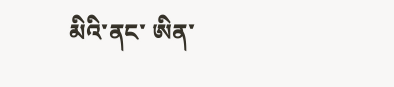མིའི་ནང་ ཨིན་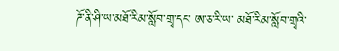ཌོ་ནི་ཤི་ཡ་མཐོ་རིམ་སློབ་གྲྭ་དང་ ཨ་ཅ་རི་ཡ་ མཐོ་རིམ་སློབ་གྲྭའི་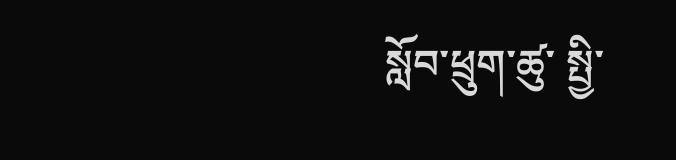སློབ་ཕྲུག་ཚུ་ སྤྱི་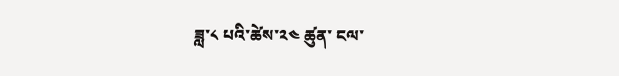ཟླ་༨ པའི་ཚེས་༢༤ ཚུན་ ངལ་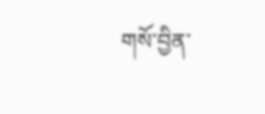གསོ་བྱིན་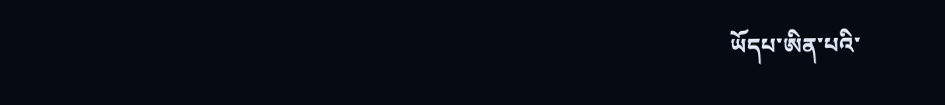ཡོདཔ་ཨིན་པའི་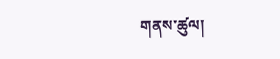གནས་ཚུལ།